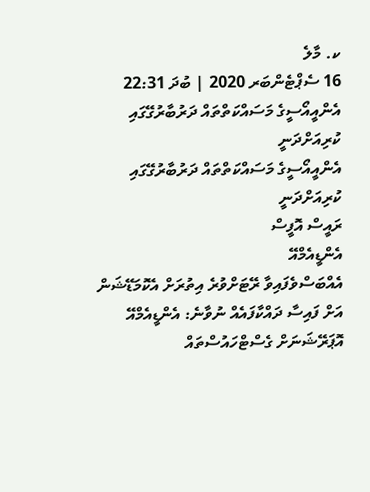ކ. މާލެ
16 ސެޕްޓެންބަރ 2020 | ބުދަ 22:31
އެންއީއޯސީގެ މަސައްކަތްތައް ދަރުބާރުގޭގައި ކުރިއަށްދަނީ
އެންއީއޯސީގެ މަސައްކަތްތައް ދަރުބާރުގޭގައި ކުރިއަށްދަނީ
ރައީސް އޮފީސް
އެންޑީއެމްއޭ
އެއްބަސްވެފައިވާ ރޭޓަށްވުރެ އިތުރަށް އެކޮމަޑޭޝަން އަށް ފައިސާ ދައްކާފައެއް ނުވާނެ: އެންޑީއެމްއޭ
އޮޕަރޭޝަނަށް ގެސްޓްހައުސްތައް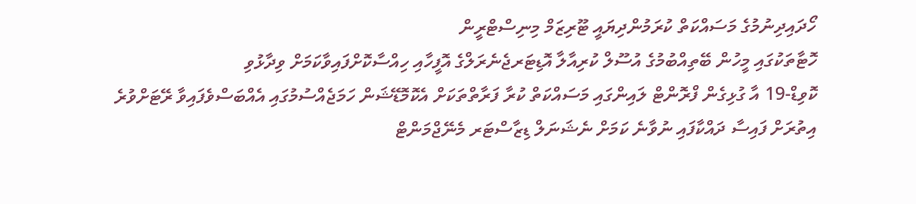ހޯދައިދިނުމުގެ މަސައްކަތް ކުރަމުންދިޔައީ ޓޫރިޒަމް މިނިސްޓްރީން
ހޮޓާތަކުގައި މީހުން ބޭތިއްބުމުގެ އުސޫލް ކުރިއާލާ އޮޑިޓަރޖެނެރަލްގެ އޮފީހާއި ހިއްސާކޮށްފައިވާކަމަށް ވިދާޅުވި
ކޮވިޑް-19 އާ ގުޅިގެން ފްރޮންޓް ލައިންގައި މަސައްކަތް ކުރާ ފަރާތްތަކަށް އެކޮމޮޑޭޝަން ހަމަޖެއްސުމުގައި އެއްބަސްވެފައިވާ ރޭޓަށްވުރެ އިތުރަށް ފައިސާ ދައްކާފައި ނުވާނެ ކަމަށް ނެޝަނަލް ޑިޒާސްޓަރ މެނޭޖްމަންޓް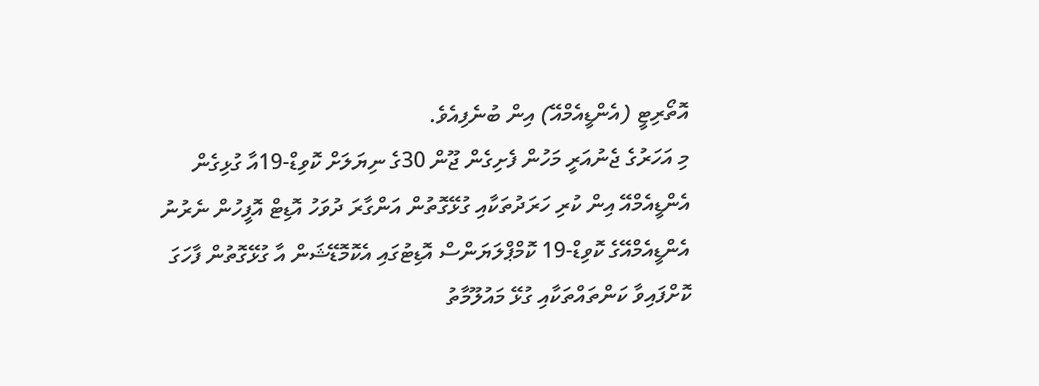އޮތޯރިޓީ (އެންޑީއެމްއޭ) އިން ބުނެފިއެވެ.
މި އަހަރުގެ ޖެނުއަރީ މަހުން ފެށިގެން ޖޫން 30ގެ ނިޔަލަށް ކޮވިޑް-19އާ ގުޅިގެން އެންޑީއެމްއޭ އިން ކުރި ހަރަދުތަކާއި ގުޅޭގޮތުން އަންގާރަ ދުވަހު އޮޑިޓް އޮފީހުން ނެރުނު އެންޑީއެމްއޭގެ ކޮވިޑް-19 ކޮމްޕްލަޔަންސް އޮޑިޓުގައި އެކޮމޮޑޭޝަން އާ ގުޅޭގޮތުން ފާހަގަ ކޮށްފައިވާ ކަންތައްތަކާއި ގުޅޭ މައުލޫމާތު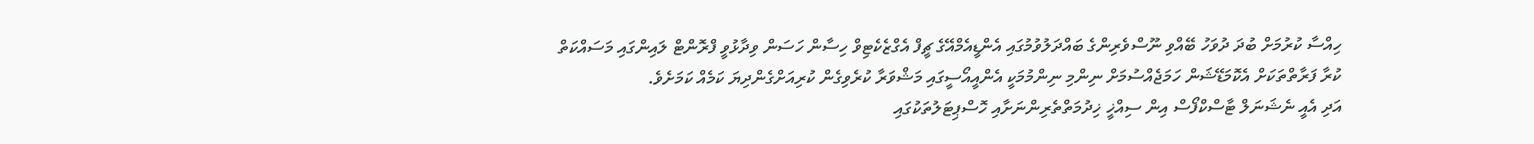ހިއްސާ ކުރުމަށް ބުދަ ދުވަހު ބޭއްވި ނޫސްވެރިންގެ ބައްދަލުވުމުގައި އެންޑީއެމްއޭގެ ޗީފް އެގްޒެކެޓިވް ހިސާން ހަސަން ވިދާޅުވީ ފްރޮންޓް ލައިންގައި މަސައްކަތް ކުރާ ފަރާތްތަކަށް އެކޮމަޑޭޝަން ހަމަޖެއްސުމަށް ނިންމި ނިންމުމަކީ އެންއީއޯސީގައި މަޝްވަރާ ކުރެވިގެން ކުރިއަށްގެންދިޔަ ކަމެއް ކަމަށެވެ.
އަދި އެއީ ނެޝަނަލް ޓާސްކްފޯސް އިން ސިއްޚީ ޚިދުމަތްތެރިންނަށާއި ހޮސްޕިޓަލުތަކުގައި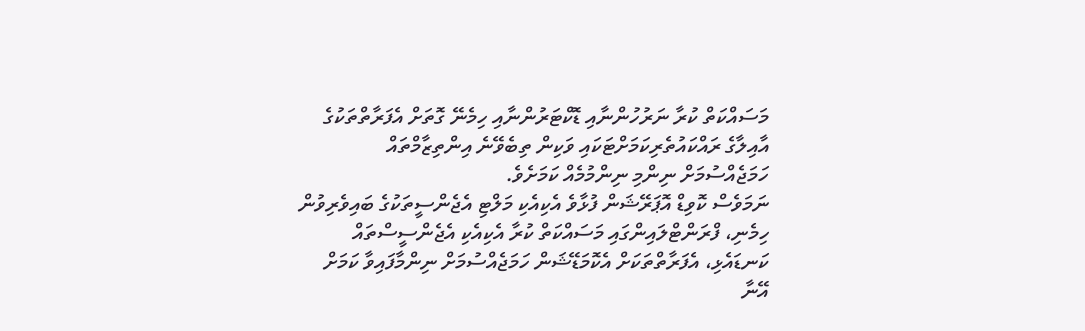މަސައްކަތް ކުރާ ނަރުހުންނާއި ޑޮކްޓަރުންނާއި ހިމެނޭ ގޮތަށް އެފަރާތްތަކުގެ އާއިލާގެ ރައްކައުތެރިކަމަށްޓަކައި ވަކިން ތިބެވޭނެ އިންތިޒާމްތައް ހަމަޖެއްސުމަށް ނިންމި ނިންމުމެއް ކަމަށެވެ.
ނަމަވެސް ކޮވިޑް އޮޕަރޭޝަން ފުޅާވެ އެކިއެކި މަލްޓި އެޖެންސީތަކުގެ ބައިވެރިވުން ހިމެނި، ފްރަންޓްލައިންގައި މަސައްކަތް ކުރާ އެކިއެކި އެޖެންސީސްތައް ކަނޑައެޅި، އެފަރާތްތަކަށް އެކޮމަޑޭޝަން ހަމަޖެއްސުމަށް ނިންމާފައިވާ ކަމަށް އޭނާ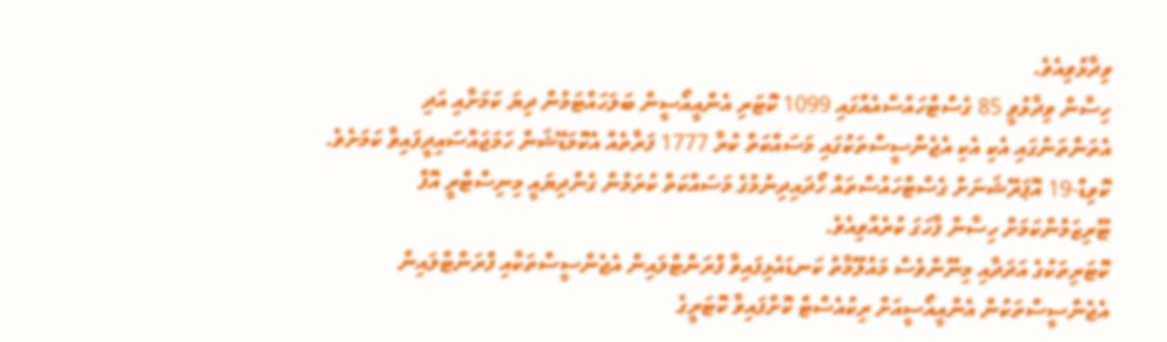ވިދާޅުވިއެވެ.
ހިސާން ވިދާޅުވީ 85 ގެސްޓްހައުސްއެއްގައި 1099 ކޮޓަރި އެންއީއޯސީން ބަލަހައްޓަމުން ދިޔަ ކަމަށާއި އަދި އެތަންތަނުގައި އެކި އެކި އެޖެންސީސްތަކުގައި މަސައްކަތް ކުރާ 1777 ފަރާތެއް އެކޮމަޑޭޝަން ހަމަޖައްސައިދީފައިވާ ކަމަށެވެ.
ކޮވިޑް-19 އޮޕަރޭޝަނަށް ގެސްޓްހައުސްތައް ހޯދައިދިނުމުގެ މަސައްކަތް ކުރަމުން ގެންދިޔައީ މިނިސްޓްރީ އޮފް ޓޫރިޒަމުންކަމަށް ހިސާން ފާހަގަ ކުރެއްވިއެވެ.
ކޮޓަރިތަކުގެ އަދަދާއި މިނޫންވެސް މައުލޫމާތު ކަނޑައެޅިފައިވާ ފްރަންޓްލައިން އެޖެންސީސްތަކާއި ފްރަންޓްލައިން އެޖެންސީސްތަކުން އެންއީއޯސީއަށް ރިކުއެސްޓް ކޮށްފައިވާ ކޮޓަރީގެ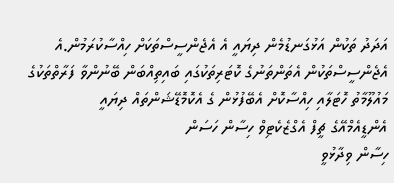އަދަދު ތަކުން އަޅުގަނޑުމެން ދިޔައީ އެ އެޖެންސީސްތަކަށް ހިއްސާކުރަމުން.އެ އެޖެންސީސްތަކުން އެތަންތަނުގެ ކޮޓަރިތަކުގައި ބައިތިއްބަން ބޭނުންވާ ފަރާތްތަކުގެ މައުލޫމާތު ހޮޓަލާއި ހިއްސާކޮށް އެބޭފުޅުން ގެ އެކޮމޮޑޭޝަންތައް ދިޔައީ
އެންޑީއެމްއޭގެ ޗީފް އެގްޒެކެޓިވް ހިސާން ހަސަން
ހިސާން ވިދާޅުވީ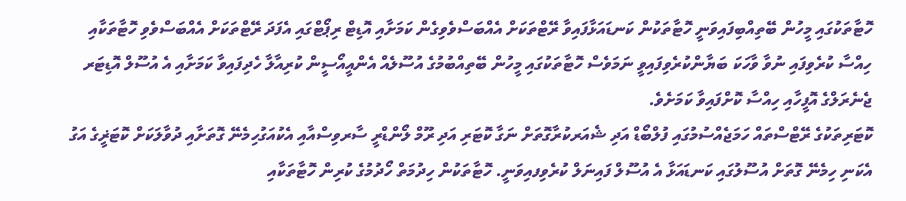ހޮޓާތަކުގައި މީހުން ބޭތިއްބިފައިވަނީ ހޮޓާތަކުން ކަނޑައަޅާފައިވާ ރޭޓްތަކަށް އެއްބަސްވެވިގެން ކަމަށާއި އޮޑިޓް ރިޕޯޓްގައި އެފަދަ ރޭޓްތަކަށް އެއްބަސްވެވި ހޮޓާތަކާއި ހިއްސާ ކުރެވިފައި ނުވާ ވާހަކަ ބަޔާންކުރެވިފައިވީ ނަމަވެސް ހޮޓާތަކުގައި މީހުން ބޭތިއްބުމުގެ އުސޫލެއް އެންއީއޯސީން ކުރިއާލާ ހެދިފައިވާ ކަމަށާއި އެ އުސޫލް އޮޑިޓަރ ޖެނެރަލްގެ އޮފީހާއި ހިއްސާ ކޮށްފައިވާ ކަމަށެވެ.
ކޮޓަރިތަކުގެ ރޭޓްސްތައް ހަމަޖެއްސުމުގައި ފުލްބޯޑް އަދި ޝެއަރކުރާގޮތަށް ނަގާ ކޮޓަރި އަދި ރޫމް ލޯންޑްރީ ސާރވިސްއާއި އެކުއަގުހިމެނޭ ގޮތަށާއި ދުވާލަކަށް ކޮޓަޜީގެ އަގު އެކަނި ހިމެނޭ ގޮތަށް އުސޫލުގައި ކަނޑައަޅާ އެ އުސޫލް ފައިނަލް ކުރެވިފއިވަނީ. ހޮޓާތަކުން ހިދުމަތް ހޯދުމުގެ ކުރިން ހޮޓާތަކާއި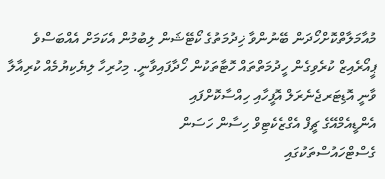މުއާމަލާތްކޮށްހޯދަން ބޭނުންވާ ޚިދުމަތުގެ ކޯޓޭޝަން ލިބުމުން އެކަމަށް އެއްބަސްވެ ޕީއޯރެއިޒް ކުރެވިގެން ހީދުމަތްތައް ހޮޓާތަކުން ހޯދާފައިވާނީ. މިހުރިހާ ލިޔެކިޔުމެއް ކުރިއާލާ ވާނީ އޮޑިޓަރޖެނެރަލް އޮފީހާއި ހިއްސާކޮށްފައި
އެންޑީއެމްއޭގެ ޗީފް އެގްޒެކެޓިވް ހިސާން ހަސަން
ގެސްޓްހައުސްތަކުގައި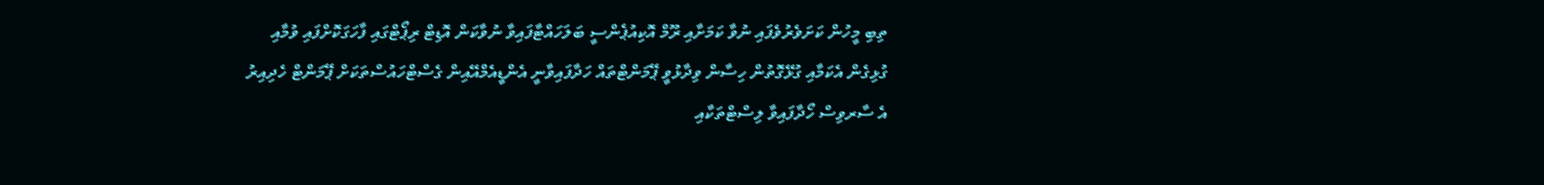ތިބި މީހުން ކަށަވެރުވެފައި ނުވާ ކަމަށާއި ރޫމް އޮކިއުޕެންސީ ބަލަހައްޓާފައިވާ ނުވާކަން އޮޑިޓް ރިޕޯޓްގައި ފާހަގަކޮށްފައި ވުމާއި ގުޅިގެން އެކަމާއި ގުޅޭގޮތުން ހިސާން ވިދާޅުވީ ޕޭމަންޓްތައް ހަދާފައިވާނީ އެންޑީއެމްއޭއިން ގެސްޓްހައުސްތަކަށް ޕޭމަންޓް ހެދިއިރު އެ ސާރވިސް ހޯދާފައިވާ ލިސްޓްތަކާއި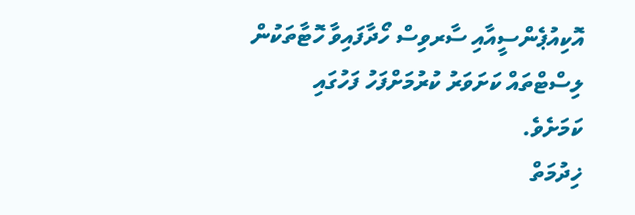އޮކިއުޕެންސީއާއި ސާރވިސް ހޯދާފައިވާ ހޮޓާތަކުން ލިސްޓްތައް ކަށަވަރު ކުރުމަށްފަހު ފަހުގައި ކަމަށެވެ.
ޚިދުމަތް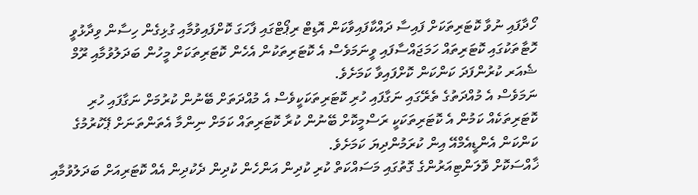ހޯދާފައި ނުވާ ކޮޓަރިތަކަށް ފައިސާ ދައްކާފައިވާކަން އޮޑިޓް ރިޕޯޓްގައި ފާހަގަ ކޮށްފައިވުމާއި ގުޅިގެން ހިސާން ވިދާޅުވީ ހޮޓާތަކުގައި ކޮޓަރިތައް ހަމަޖައްސާފައި ވީނަމަވެސް އެ ކޮޓަރިތަކުން އެހެން ކޮޓަރިތަކަށް މީހުން ބަދަލުވުމާއި ރޫމް ޝެއަރ ކުރުންފަދަ ކަންކަން ކޮށްފައިވާ ކަމަށެވެ.
ނަމަވެސް އެ މުއްދަތުގެ ތެރޭގައި ނަގާފައި ހުރި ކޮޓަރިތަކަކީވެސް އެ މުއްދަތަށް ބޭނުން ކުރުމަށް ނަގާފައި ހުރި ކޮޓަރިތަކެއް ކަމުން އެ ކޮޓަރިތަކަކީ ރަސްމީކޮށް ބޭނުން ކުރާ ކޮޓަރިތައް ކަމަށް ނިންމާ އެތަންތަނަށް ޕޭކުރުމުގެ ކަންކަން އެންޑީއެމްއޭ އިން ކުރަމުންދިޔަ ކަމަށެވެ.
ޚާއްސަކޮށް ވޮލަންޓިއަރުންގެ ގޮތުގައި މަސައްކަތް ކުރި ކުދިން އަންހެން ކުދިން ދެކުދިން އެއް ކޮޓަރިއަށް ބަދަލުވުމާއި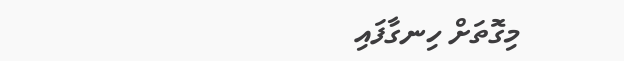މިގޮތަށް ހިނގާފައި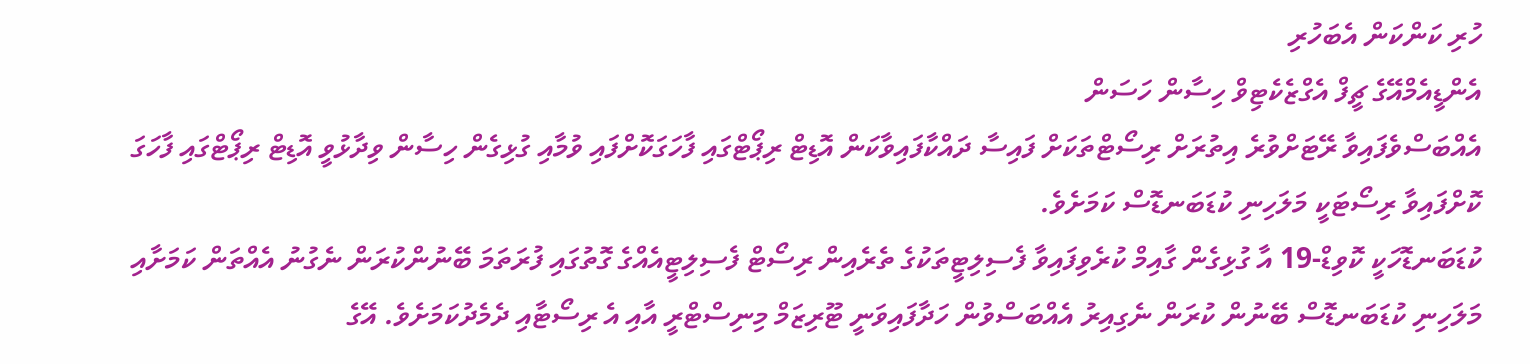ހުރި ކަންކަން އެބަހުރި
އެންޑީއެމްއޭގެ ޗީފް އެގްޒެކެޓިވް ހިސާން ހަސަން
އެއްބަސްވެފައިވާ ރޭޓަށްވުރެ އިތުރަށް ރިސޯޓްތަކަށް ފައިސާ ދައްކާފައިވާކަން އޮޑިޓް ރިޕޯޓްގައި ފާހަގަކޮށްފައި ވުމާއި ގުޅިގެން ހިސާން ވިދާޅުވީ އޮޑިޓް ރިޕޯޓްގައި ފާހަގަ ކޮށްފައިވާ ރިސޯޓަކީ މަލަހިނި ކުޑަބަނޑޮސް ކަމަށެވެ.
ކުޑަބަނޑޮހަކީ ކޮވިޑް-19 އާ ގުޅިގެން ގާއިމް ކުރެވިފައިވާ ފެސިލިޓީތަކުގެ ތެރެއިން ރިސޯޓް ފެސިލިޓީއެއްގެ ގޮތުގައި ފުރަތަމަ ބޭނުންކުރަން ނެގުނު އެއްތަން ކަމަށާއި މަލަހިނި ކުޑަބަނޑޮސް ބޭނުން ކުރަން ނެގިއިރު އެއްބަސްވުން ހަދާފައިވަނީ ޓޫރިޒަމް މިނިސްޓްރީ އާއި އެ ރިސޯޓާއި ދެމެދުކަމަށެވެ. އޭގެ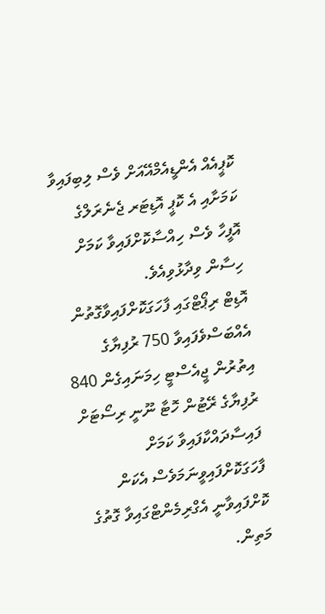ކޮޕީއެއް އެންޑީއެމްއޭއަށް ވެސް ލިބިފައިވާ ކަމަށާއި އެ ކޮޕީ އޮޑިޓަރ ޖެނެރަލްގެ އޮފީހާ ވެސް ހިއްސާކޮށްފައިވާ ކަމަށް ހިސާން ވިދާޅުވިއެވެ.
އޮޑިޓް ރިޕޯޓްގައި ފާހަގަކޮށްފައިވާގޮތުން އެއްބަސްވެފައިވާ 750 ރުފިޔާގެ އިތުރުން ޖީއެސްޓީ ހިމަނައިގެން 840 ރުފިޔާގެ ރޭޓުން ހޮޓާ ނޫނީ ރިސޯޓަށް ފައިސާދައްކާފައިވާ ކަމަށް ފާހަގަކޮށްފައިވީނަމަވެސް އެކަން ކޮށްފައިވާނީ އެގްރިމެންޓްގައިވާ ގޮތުގެ މަތިން.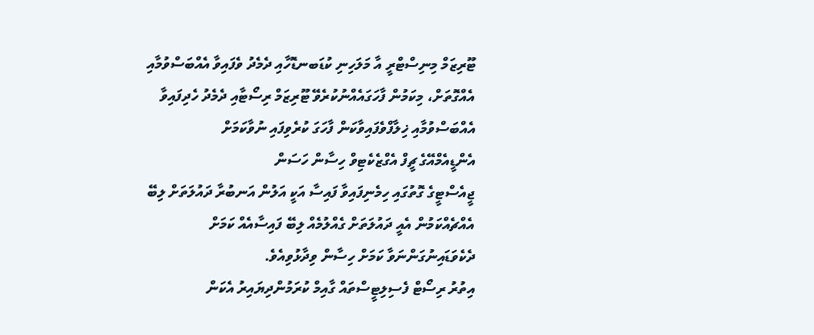ޓޫރިޒަމް މިނިސްޓްރީ އާ މަލަހިނި ކުޑަބނޑޮހާއި ދެމެދު ވެފައިވާ އެއްބަސްވުމާއި އެއްގޮތަށް، މިކަމުން ފާހަގައެއްނުކުރެވޭ ޓޫރިޒަމް ރިސޯޓާއި ދެމެދު ހެދިފައިވާ އެއްބަސްވުމާއި ޚިލާފްވެފައިވާކަން ފާހަގަ ކުރެވިފައި ނުވާކަމަށް
އެންޑީއެމްއޭގެ ޗީފް އެގްޒެކެޓިވް ހިސާން ހަސަން
ޖީއެސްޓީގެ ގޮތުގައި ހިމެނިފައިވާ ފައިސާ އަކީ އަލުން އަނބުރާ ދައުލަތަށް ލިބޭ އެއްޗެއްކަމުން އެއީ ދައުލަތަށް ގެއްލުމެއް ލިބޭ ފައިސާއެއް ކަމަށް ދެކެވަޑައިނުގަންނަވާ ކަމަށް ހިސާން ވިދާޅުވިއެވެ.
އިތުރު ރިސޯޓް ފެސިލިޓީސްތައް ގާއިމް ކުރަމުންދިޔައިރު އެކަން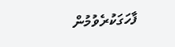ފާހަގަކުރެވުމުން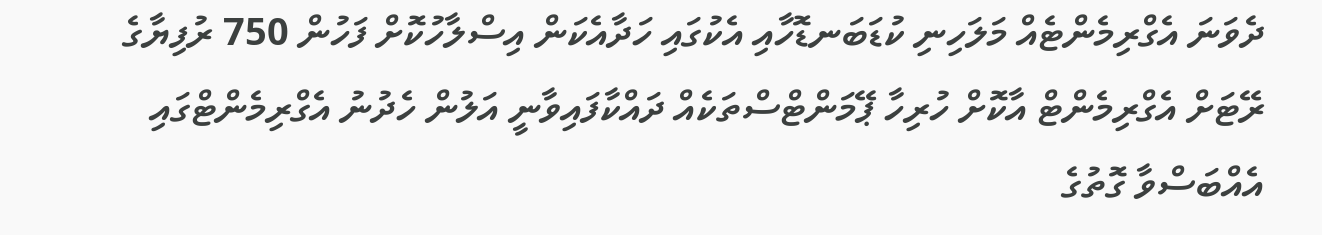ދެވަނަ އެގްރިމެންޓެއް މަލަހިނި ކުޑަބަނޑޮހާއި އެކުގައި ހަދާއެކަން އިސްލާހުކޮށް ފަހުން 750 ރުފިޔާގެ ރޭޓަށް އެގްރިމެންޓް އާކޮށް ހުރިހާ ޕޭމަންޓްސްތަކެއް ދައްކާފައިވާނީ އަލުން ހެދުނު އެގްރިމެންޓްގައި އެއްބަސްވާ ގޮތުގެ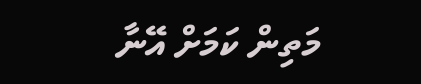މަތިން ކަމަށް އޭނާ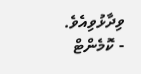ވިދާޅުވިއެވެ.
- ކޮމެންޓް